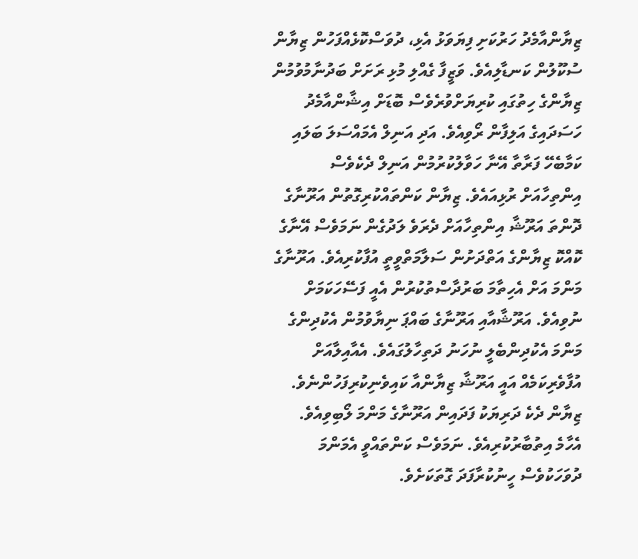ޒިޔާންއާމެދު ހަރުކަށި ފިޔަވަޅު އެޅި، ދުވަސްކޮޅެއްފަހުން ޒިޔާން ސުކޫލުން ކަނޑާލިއެވެ. ވަޒީފާ ގެއްލި މުޅި ރަށަށް ބަދުނާމުވުމުން ޒިޔާންގެ ހިތުގައި ކުރިޔަށްވުރެވެސް ބޮޑަށް އިޝާންއާމެދު ހަސަދައިގެ އަލިފާން ރޯވިއެވެ. އަދި އަނިލް އެމައްސަލަ ބަލައި ކަމާބެހޭ ފަރާތާ އޭނާ ހަވާލުކުރުމުން އަނިލް ދެކެވެސް އިންތިހާއަށް ރުޅިއައެވެ. ޒިޔާން ކަންތައްކުރިގޮތުން އަރޫނާގެ ދޮންތަ އަރޫޝާ އިންތިހާއަށް ދެރަވެ ލަދުގެން ނަމަވެސް އޭނާގެ ކޮއްކޮ ޒިޔާންގެ އަތްދަށުން ސަލާމަތްވީތީ އުފާކުރިއެވެ. އަރޫނާގެ މަންމަ އަށް އެހިތާމަ ބަރުދާސްތުކުރުން އެއީ ފަސޭހަކަމަށް ނުވިއެވެ. އަރޫޝާއާއި އަރޫނާގެ ބައްޕަ ނިޔާވުމުން އެކުދިންގެ މަންމަ އެކުދިންބެލީ ނުހަނު ދަތިހާލުގައެވެ. އެއާއިލާއަށް އުފާވެރިކަމެއް އައީ އަރޫޝާ ޒިޔާންއާ ކައިވެނިކުރިފަހުންނެވެ. ޒިޔާން ދެކެ ދަރިޔަކު ފަދައިން އަރޫނާގެ މަންމަ ލޯބިވިއެވެ. އެހާމެ އިތުބާރުކުރިއެވެ. ނަމަވެސް ކަންތައްވީ އެމަންމަ ދުވަހަކުވެސް ހީނުކުރާފަދަ ގޮތަކަށެވެ.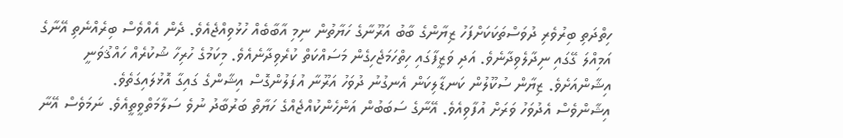ހިތްދަތި ބިރުވެރި ދުވަސްތަކަކަށްފަހު ޒިޔާންގެ ބާބު އަރޫނާގެ ހަޔާތުން ނިމި އާބާބެއް ހުޅުވިއްޖެއެވެ. ދެން އެއްވެސް ބިރެއްނެތި އޭނާގެ އަމިއްލަ ގޭގައި ނިދާލެވިދާނެވެ. އަދި ވަޒީފާގައި ހިތްހަމަޖެހިގެން މަސައްކަތް ކުރެވިދާނެއެވެ. މިކަމުގެ ހުރިހާ ޝުކުރެއް ހައްޤުވަނީ އިޝާންއަށެވެ. ޒިޔާން ސުކޫލުން ކަނޑާލިކަން އެނގުނު ދުވަހު އަރޫނާ އުފަލުންގޮސް އިޝާންގެ ގައިގާ އޮޅުލައިގަތެވެ.
އިޝާންވެސް އެދުވަހު ވަރަށް އުފާވިއެވެ. އޭނާގެ ސަބަބުން އަންހެންކުއްޖެއްގެ ހަޔާތް ބަރުބާދު ނުވެ ސަލާމަތްވީތީއެވެ. ނަމަވެސް އޭނާ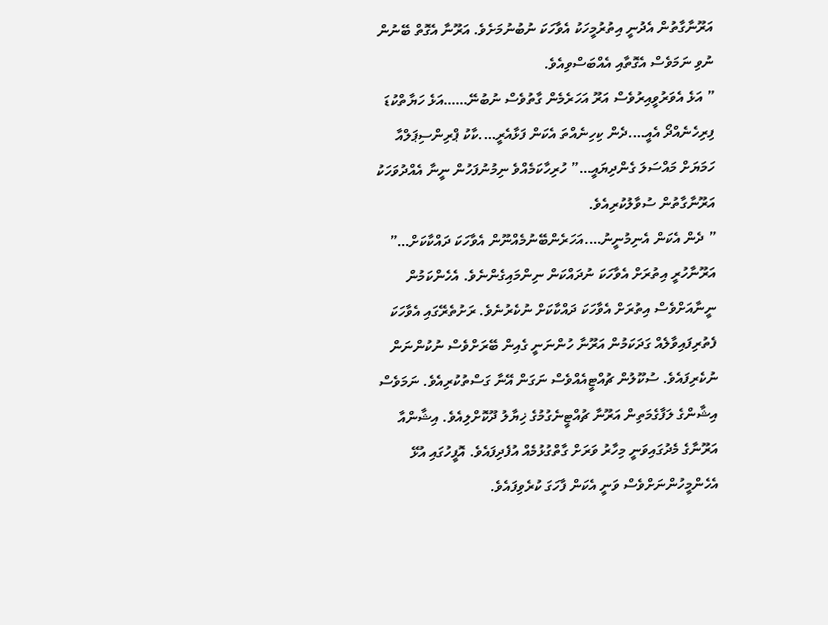އަރޫނާގާތުން އެދުނީ އިތުރުމީހަކު އެވާހަކަ ނުބުނުމަށެވެ. އަރޫނާ އެގޮތް ބޭނުން ނުވި ނަމަވެސް އެގޮތާއި އެއްބަސްވިއެވެ.
” އަޅެ އެވަރުވީއިރުވެސް އަރޫ އަހަރެމެން ގާތުވެސް ނުބުނޭ……އަޅެ ހަޔާތްކުޑަ ފިރިހެނެއްދޯ އެއީ….ދެން ކިހިނެއްތަ އެކަން ފަޅާއެރީ….ކާކު ޕްރިންސިޕަލްއާ ހަމަޔަށް މައްސަލަ ގެންދިޔައީ…” ހުރިހާކަމެއްވެ ނިމުނުފަހުން ނީނާ އެއްދުވަހަކު އަރޫނާގާތުން ސުވާލުކުރިއެވެ.
” ދެން އެކަން އެނިމުނީނު….އަހަރެންބޭނުމެއްނޫން އެވާހަކަ ދައްކާކަށް…” އަރޫނާހުރީ އިތުރަށް އެވާހަކަ ނުދައްކަން ނިންމައިގެންނެވެ. އެހެންކަމުން ނީނާއަށްވެސް އިތުރަށް އެވާހަކަ ދައްކާކަށް ނުކެރުނެވެ. ރަށުތެރޭގައި އެވާހަކަ ފެތުރިފައިވާލެއް ގަދަކަމުން އަރޫނާ ހުންނަނީ ގެއިން ބޭރަށްވެސް ނުކުންނަން ނުކެރިފައެވެ. ސުކޫލުން ޗުއްޓީއެއްވެސް ނަގަން އޭނާ ގަސްތުކުރިއެވެ. ނަމަވެސް އިޝާންގެ ލަފާގެމަތިން އަރޫނާ ޗުއްޓީނެގުމުގެ ޚިޔާލު ދޫކޮށްލިއެވެ. އިޝާންއާ އަރޫނާގެ މެދުގައިވަނީ މިހާރު ވަރަށް ގާތްގުޅުމެއް އުފެދިފައެވެ. އޮފީހުގައި އުޅޭ އެހެންމީހުންނަށްވެސް ވަނީ އެކަން ފާހަގަ ކުރެވިފައެވެ.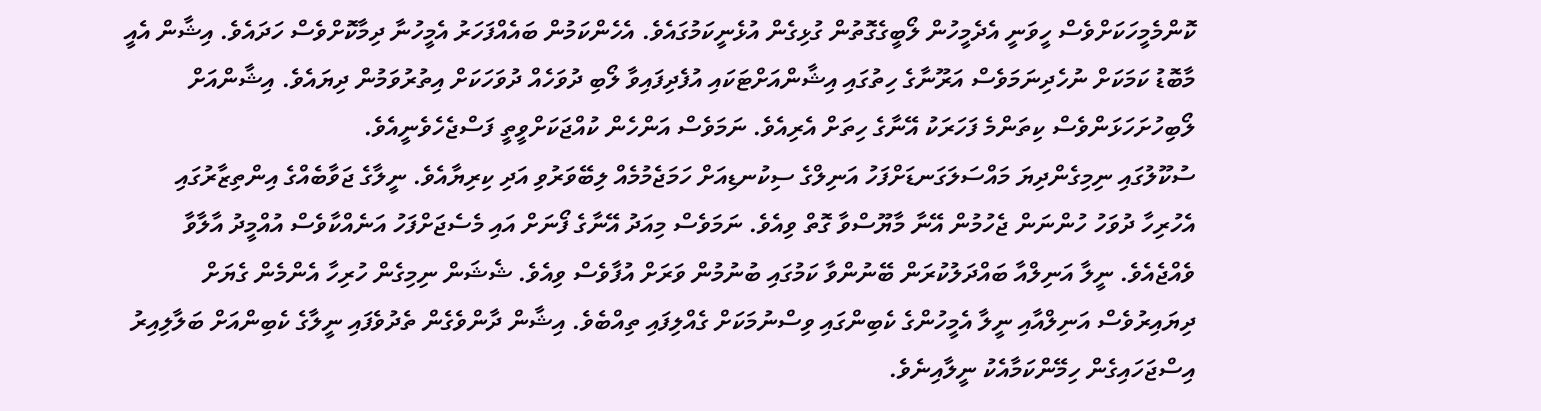ކޮންމެމީހަކަށްވެސް ހީވަނީ އެދެމީހުން ލޯބީގެގޮތުން ގުޅިގެން އުޅެނީކަމުގައެވެ. އެހެންކަމުން ބައެއްފަހަރު އެމީހުނާ ދިމާކޮށްވެސް ހަދައެވެ. އިޝާން އެއީ މާބޮޑު ކަމަކަށް ނުހެދިނަމަވެސް އަރޫނާގެ ހިތުގައި އިޝާންއަށްޓަކައި އުފެދިފައިވާ ލޯބި ދުވަހެއް ދުވަހަކަށް އިތުރުވަމުން ދިޔައެވެ. އިޝާންއަށް ލޯބިހުށަހަޅަންވެސް ކިތަންމެ ފަހަރަކު އޭނާގެ ހިތަށް އެރިއެވެ. ނަމަވެސް އަންހެން ކުއްޖަކަށްވީތީ ފަސްޖެހެވެނީއެވެ.
ސުކޫލުގައި ނިމިގެންދިޔަ މައްސަލަގަނޑަށްފަހު އަނިލްގެ ސިކުނޑިއަށް ހަމަޖެމުމެއް ލިބޭވަރުވި އަދި ކިރިޔާއެވެ. ނީލާގެ ޖަވާބެއްގެ އިންތިޒާރުގައި އެހުރިހާ ދުވަހު ހުންނަން ޖެހުމުން އޭނާ މާޔޫސްވާ ގޮތް ވިއެވެ. ނަމަވެސް މިއަދު އޭނާގެ ފޯނަށް އައި މެސެޖަށްފަހު އަނެއްކާވެސް އުއްމީދު އާލާވާ ވެއްޖެއެވެ. ނީލާ އަނިލްއާ ބައްދަލުކުރަން ބޭނުންވާ ކަމުގައި ބުނުމުން ވަރަށް އުފާވެސް ވިއެވެ. ޝެޝަން ނިމިގެން ހުރިހާ އެންމެން ގެޔަށް ދިޔައިރުވެސް އަނިލްއާއި ނީލާ އެމީހުންގެ ކެބިންގައި ވިސްނުމަކަށް ގެއްލިފައި ތިއްބެވެ. އިޝާން ދާންވެގެން ތެދުވެފައި ނީލާގެ ކެބިންއަށް ބަލާލިއިރު އިސްޖަހައިގެން ހިމޭންކަމާއެކު ނީލާއިނެވެ.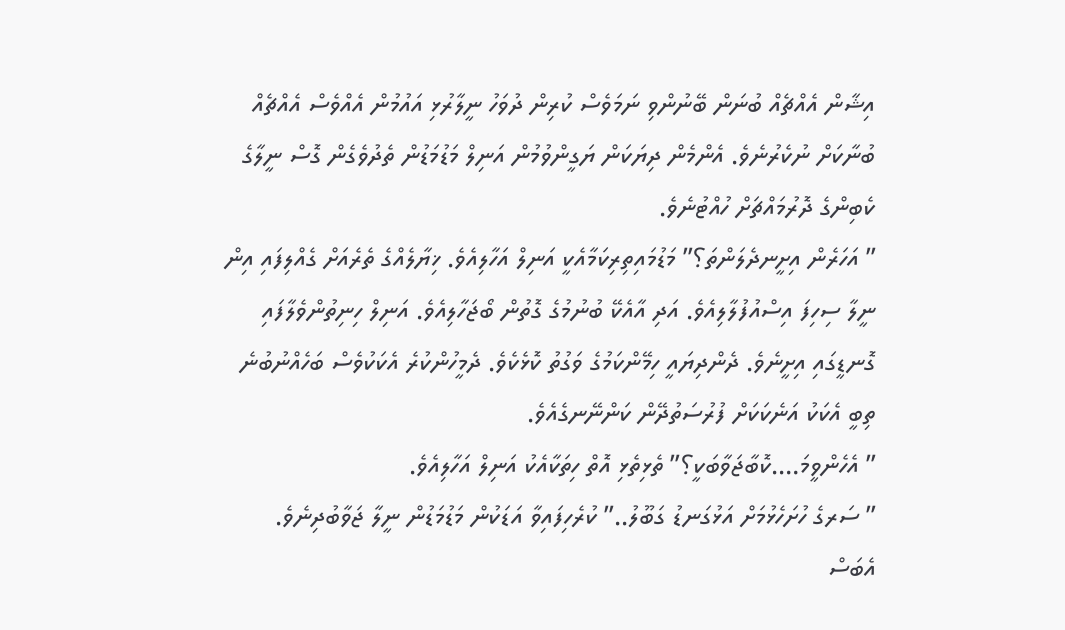އިޝާން އެއްޗެއް ބުނަން ބޭނުންވި ނަމަވެސް ކުރިން ދުވަހު ނީލާރުޅި އައުމުން އެއްވެސް އެއްޗެއް ބުނާކަށް ނުކެރުނެވެ. އެންމެން ދިޔަކަން ޔަގީންވުމުން އަނިލް މަޑުމަޑުން ތެދުވެގެން ގޮސް ނީލާގެ ކެބިންގެ ދޮރުމައްޗަށް ހުއްޓުނެވެ.
” އަހަރެން އިށީނދެލަންތަ؟” މަޑުމައިތިރިކަމާއެކީ އަނިލް އަހާލިއެވެ. ޚިޔާލެއްގެ ތެރެއަށް ގެއްލިފައި އިން ނީލާ ސިހިފަ އިސްއުފުލާލިއެވެ. އަދި އާއެކޭ ބުނުމުގެ ގޮތުން ބޯޖަހާލިއެވެ. އަނިލް ހިނިތުންވެލާފައި ގޮނޑީގައި އިށީނެވެ. ދެންދިޔައީ ހިމޭންކަމުގެ ވަގުތު ކޮޅެކެވެ. ދެމީހުންކުރެ އެކަކުވެސް ބަހެއްނުބުނެ ތިބީ އެކަކު އަނެކަކަށް ފުރުސަތުދޭން ކަންނޭނގެއެވެ.
” އެހެންވީމަ….ކޮބާޖަވާބަކީ؟” ތެޅިތެޅި އޮތް ހިތަކާއެކު އަނިލް އަހާލިއެވެ.
” ސަރގެ ހުށަހެޅުމަށް އަޅުގަނޑު ގަބޫލު..” ކުރެހިފައިވާ އަޑަކުން މަޑުމަޑުން ނީލާ ޖަވާބުދިނެވެ. އެބަސް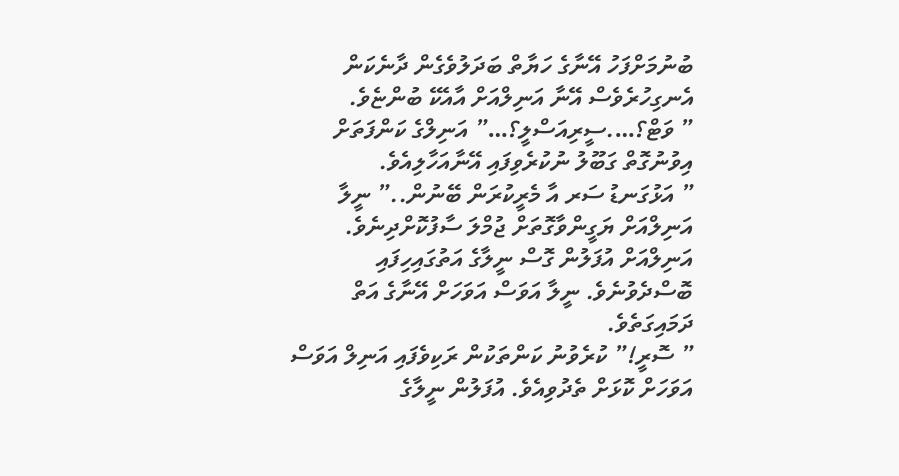ބުނުމަށްފަހު އޭނާގެ ހަޔާތް ބަދަލުވެގެން ދާނެކަން އެނގިހުރެވެސް އޭނާ އަނިލްއަށް އާއެކޭ ބުންޏެވެ.
” ވަޓް؟….ސީރިއަސްލީ؟…” އަނިލްގެ ކަންފަތަށް އިވުނުގޮތް ގަބޫލު ނުކުރެވިފައި އޭނާއަހާލިއެވެ.
” އަޅުގަނޑު ސަރ އާ މެރީކުރަން ބޭނުން..” ނީލާ އަނިލްއަށް ޔަގީންވާގޮތަށް ޖުމްލަ ސާފުކޮށްދިނެވެ. އަނިލްއަށް އުފަލުން ގޮސް ނީލާގެ އަތުގައިހިފައި ބޮސްދެވުނެވެ. ނީލާ އަވަސް އަވަހަށް އޭނާގެ އަތް ދަމައިގަތެވެ.
” ސޮރީ!” ކުރެވުނު ކަންތަކުން ރަކިވެފައި އަނިލް އަވަސް އަވަހަށް ކޮޅަށް ތެދުވިއެވެ. އުފަލުން ނީލާގެ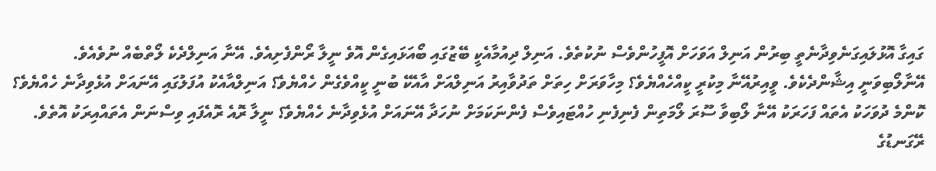ގައިގާ އޮޅުލައިގަނެވިދާނެތީ ބިރުން އަނިލް އަވަހަށް އޮފީހުންވެސް ނުކުތެވެ. އަނިލް ދިއުމާއެކީ ބޭޒުގައި ބޯއަޅައިގެން އޮވެ ނީލާ ރޯންފެށިއެވެ. އޭނާ އަނިލްދެކެ ލޯތްބެއް ނުވެއެވެ. އޭނާލޯބިވަނީ އިޝާންދެކެވެ. ވީއިރުއޭނާ މިކުރީ ކީއްހެއްޔެވެ؟ މިހާވަރަށް ހިތަށް ތަދުވާއިރު އަނިލްއަށް އާއެކޭ ބުނީ ކީއްވެގެން ހެއްޔެވެ؟ އަނިލްއާއެކު އުފަލުގައި އޭނައަށް އުޅެވިދާނެ ހެއްޔެވެ؟ ކޮންމެ ދުވަހަކު އެތައް ފަހަރަކު އޭނާ ލޯބިވާ ސޫރަ ލޯމަތިން ފެނިފެނި ހުއްޓައިވެސް ފެންނަކަމަށް ނުހަދާ އޭނައަށް އުޅެވިދާނެ ހެއްޔެވެ؟ ނީލާ ރޮއެ ރޮއެފައި ވިސްނަން އެތައްއިރަކު އޮތެވެ.
ރޭގަނޑުގެ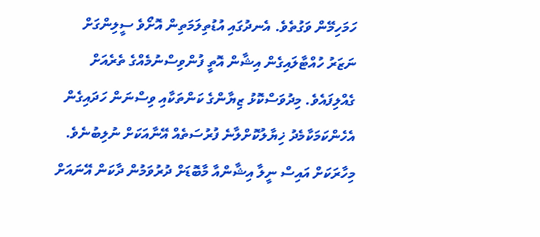ހަމަހިމޭން ވަގުތެވެ. އެނދުގައި އުޑުތިލަމަތިން އޮށޯވެ ސީލިންގަށް ނަޒަރު ހުއްޓާލައިގެން އިޝާން އޮތީ ފުންވިސްނުމެއްގެ ތެރެއަށް ގެއްލިފައެވެ. މިދުވަސްކޮޅު ޒިޔާންގެ ކަންތަކާއި ވިސްނަން ހަދައިގެން އެހެންކަމަކާމެދު ޚިޔާލުކޮށްލާނެ ފުރުސަތެއް އޭނާއަކަށް ނުލިބުނެވެ. މިހާރަކަށް އައިސް ނީލާ އިޝާންއާ މާބޮޑަށް ދުރުވަމުން ދާކަން އޭނައަށް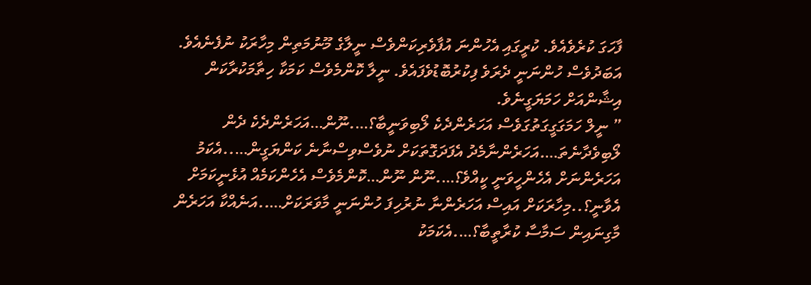ފާހަގަ ކުރެވެއެވެ. ކުރީގައި އެހުންނަ އުފާވެރިކަންވެސް ނީލާގެ މޫނުމަތިން މިހާރަކު ނުފެނެއެވެ. އަބަދުވެސް ހުންނަނީ ދެރަވެ ފިކުރުބޮޑުވެފައެވެ. ނީލާ ކޮންމެވެސް ކަމަކާ ހިތާމަކުރާކަން އިޝާންއަށް ހަމަޔަގީނެވެ.
” ނީލް ހަމަގަގީގަތުގަވެސް އަހަރެންދެކެ ލޯބިވަނީބާ؟….ނޫން…އަހަރެންދެކެ ދެން ލޯބިވެދާނެތަ….އަހަރެންނާމެދު އެފަދަގޮތަކަށް ނުވެސްވިސްނާނެ ކަންޔަގީން…..އެކަމު އަހަރެންނަށް އެހެންހީވަނީ ކީއްވެ؟….ނޫން ނޫން…ކޮންމެވެސް އެހެންކަމެއް އުޅެނީކަމަށް އެވާނީ؟..މިހާރަކަށް އައިސް އަހަރެންނާ ނުރުހިފަ ހުންނަނީ މާވަރަކަށް…..އަނެއްކާ އަހަރެން މާގިނައިން ސަމާސާ ކުރާތީބާ؟….އެކަމަކު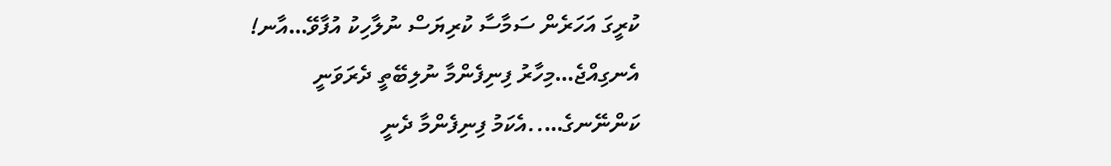ކުރީގަ އަހަރެން ސަމާސާ ކުރިޔަސް ނުލާހިކު އުފާވޭ…އާނ! އެނގިއްޖެ…މިހާރު ފިނިފެންމާ ނުލިބޭތީ ދެރަވަނީ ކަންނޭނގެ…..އެކަމު ފިނިފެންމާ ދެނީ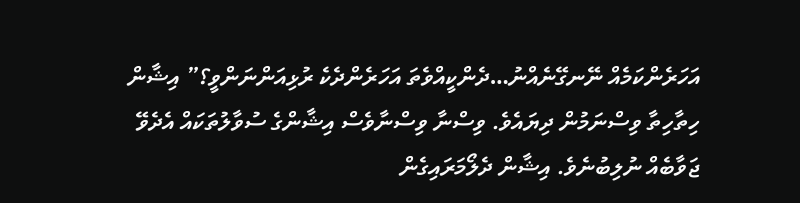އަހަރެންކަމެއް ނޭނގޭނެއްނު…ދެންކީއްވެތަ އަހަރެންދެކެ ރުޅިއަންނަންވީ؟” އިޝާން ހިތާހިތާ ވިސްނަމުން ދިޔައެވެ. ވިސްނާ ވިސްނާވެސް އިޝާންގެ ސުވާލުތަކައް އެދެވޭ ޖަވާބެއް ނުލިބުނެވެ. އިޝާން ދެލޯމަރައިގެން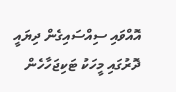އޮއްވައި ސިއްސައިގެން ދިޔައީ ދޮރުގައި މީހަކު ޓަކިޖަހާހެން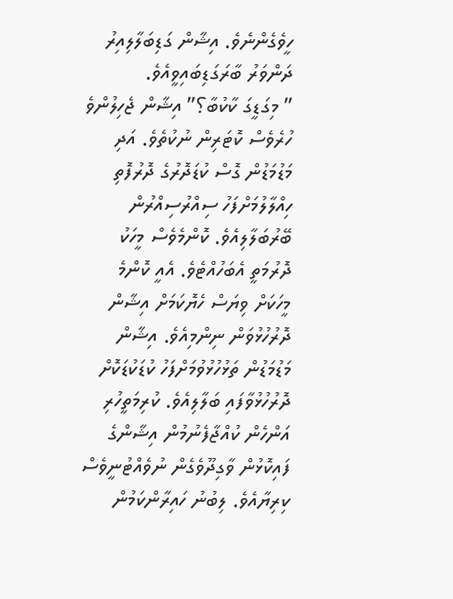ހީވެގެންނެވެ. އިޝާން ގަޑިބަލާލިއިރު ދަންވަރު ބާރަގަޑިބައިވީއެވެ.
” މިގަޑީގަ ކާކުބާ؟” އިޝާން ޖެހިލުންވެ ހުރެވެސް ކޮޓަރިން ނުކުތެވެ. އަދި މަޑުމަޑުން ގޮސް ކުޑަދޮރުގެ ދޮރުފޮތި ހިއްލާލުމަށްފަހު ސިއްރުސިއްރުން ބޭރުބަލާލިއެވެ. ކޮންމެވެސް މީހަކު ދޮރުމަތީ އެބަހުއްޓެވެ. އެއީ ކޮންމެ މީހަކަށް ވިޔަސް ހެޔޮކަމަށް އިޝާން ދޮރުހުޅުވަން ނިންމިއެވެ. އިޝާން މަޑުމަޑުން ތަޅުހުޅުވުމަށްފަހު ކުޑަކުޑަކޮށް ދޮރުހުޅުވާފައި ބަލާލިއެވެ. ކުރިމަތީހުރި އަންހެން ކުއްޖާފެނުމުން އިޝާންގެ ފައިކޮޅުން ވާގިދޫވެގެން ނުވެއްޓުނީވެސް ކިރިޔާއެވެ. ލިބުނު ހައިރާންކަމުން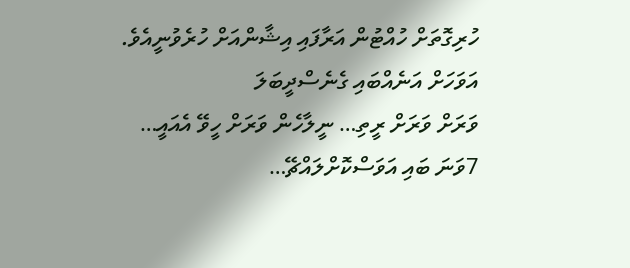ހުރިގޮތަށް ހުއްޓުން އަރާފައި އިޝާންއަށް ހުރެވުނީއެވެ.
އަވަހަށް އަނެއްބައި ގެނެސްދީބަލަ
ވަރަށް ވަރަށް ރީތި… ނީލާހެން ވަރަށް ހީވޭ އެއައީ… 7ވަނަ ބައި އަވަސްކޮށްލައްޗޭ…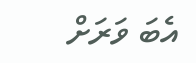އެބަ ވަރަށް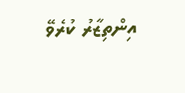އިންތިޒާރު ކުރެވޭ